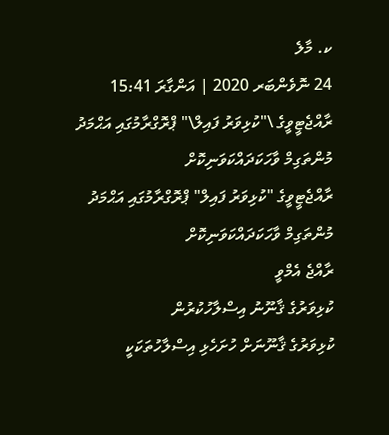ކ. މާލެ
24 ނޮވެންބަރ 2020 | އަންގާރަ 15:41
ރާއްޖެޓީވީގެ \"ކުޅިވަރު ފައިލް\" ޕްރޮގްރާމުގައި އަޙްމަދު މުންތަގިމް ވާހަކަދައްކަވަނިކޮށް
ރާއްޖެޓީވީގެ "ކުޅިވަރު ފައިލް" ޕްރޮގްރާމުގައި އަޙްމަދު މުންތަގިމް ވާހަކަދައްކަވަނިކޮށް
ރާއްޖެ އެމްވީ
ކުޅިވަރުގެ ޤާނޫނު އިސްލާހުކުރުން
ކުޅިވަރުގެ ޤާނޫނަށް ހުށަހެޅި އިސްލާހުތަކަކީ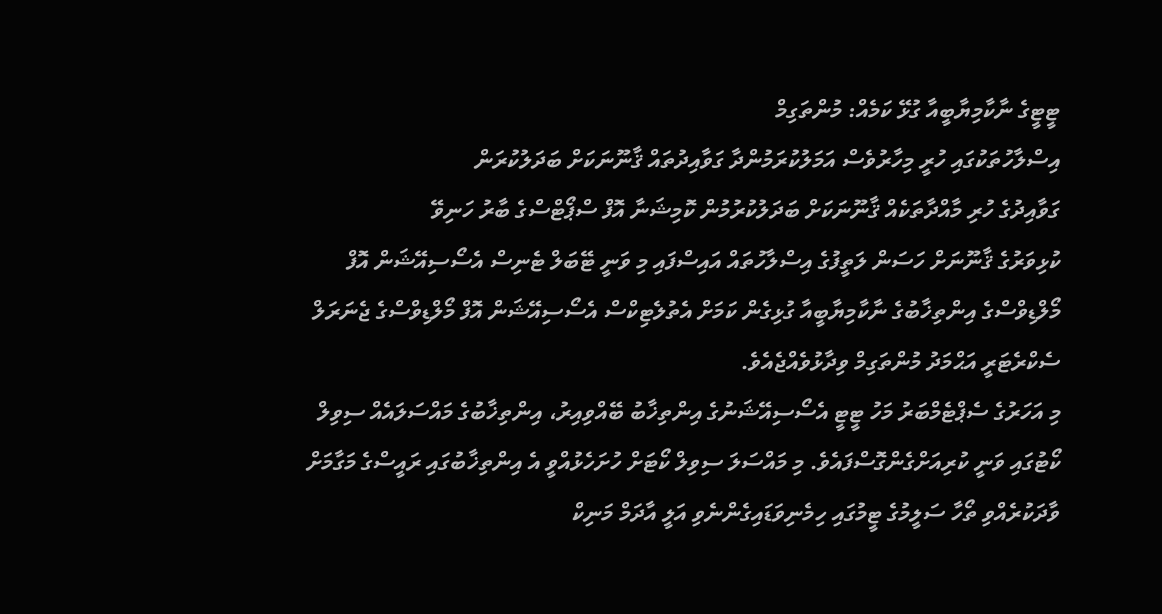ޓީޓީގެ ނާކާމިޔާބީއާ ގުޅޭ ކަމެއް: މުންތަގިމް
އިސްލާހުތަކުގައި ހުރީ މިހާރުވެސް އަމަލުކުރަމުންދާ ގަވާއިދުތައް ޤާނޫނަކަށް ބަދަލުކުރަން
ގަވާއިދުގެ ހުރި މާއްދާތަކެއް ޤާނޫނަކަށް ބަދަލުކުރުމުން ކޮމިޝަނާ އޮފް ސްޕޯޓްސްގެ ބާރު ހަނިވޭ
ކުޅިވަރުގެ ޤާނޫނަށް ހަސަން ލަތީފުގެ އިސްލާހުތައް އައިސްފައި މި ވަނީ ޓޭބަލް ޓެނިސް އެސޯސިއޭޝަން އޮފް މޯލްޑިވްސްގެ އިންތިޚާބުގެ ނާކާމިޔާބީއާ ގުޅިގެން ކަމަށް އެތުލެޓިކްސް އެސޯސިއޭޝަން އޮފް މޯލްޑިވްސްގެ ޖެނަރަލް ސެކްރެޓަރީ އަޙްމަދު މުންތަގިމް ވިދާޅުވެއްޖެއެވެ.
މި އަހަރުގެ ސެޕްޓެމްބަރު މަހު ޓީޓީ އެސޯސިއޭޝަނުގެ އިންތިޚާބު ބޭއްވިއިރު، އިންތިޚާބުގެ މައްސަލައެއް ސިވިލް ކޯޓުގައި ވަނީ ކުރިއަށްގެންގޮސްފައެވެ. މި މައްސަލަ ސިވިލް ކޯޓަށް ހުށަހެޅުއްވީ އެ އިންތިޚާބުގައި ރައީސްގެ މަގާމަށް ވާދަކުރެއްވި ތޯހާ ސަލީމުގެ ޓީމުގައި ހިމެނިވަޑައިގެންނެވި އަލީ އާދަމް މަނިކް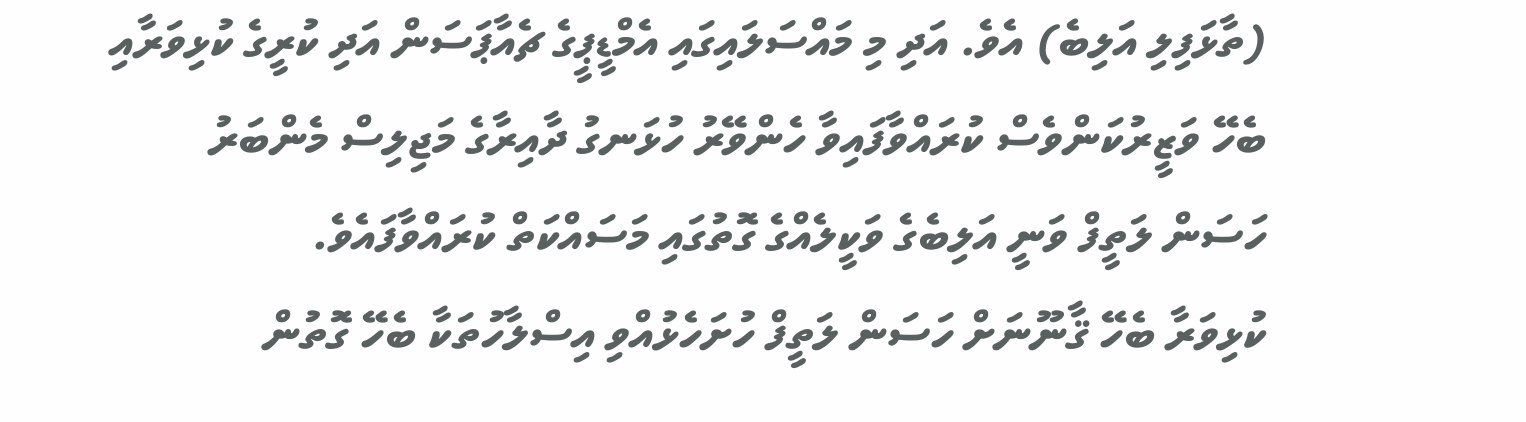(ތާޅަފިލި އަލިބެ) އެވެ. އަދި މި މައްސަލައިގައި އެމްޑީޕީގެ ޗެއާޕަސަން އަދި ކުރީގެ ކުޅިވަރާއި ބެހޭ ވަޒީރުކަންވެސް ކުރައްވާފައިވާ ހެންވޭރު ހުޅަނގު ދާއިރާގެ މަޖިލިސް މެންބަރު ހަސަން ލަތީފް ވަނީ އަލިބެގެ ވަކީލެއްގެ ގޮތުގައި މަސައްކަތް ކުރައްވާފައެވެ.
ކުޅިވަރާ ބެހޭ ޤާނޫނަށް ހަސަން ލަތީފް ހުށަހެޅުއްވި އިސްލާހުތަކާ ބެހޭ ގޮތުން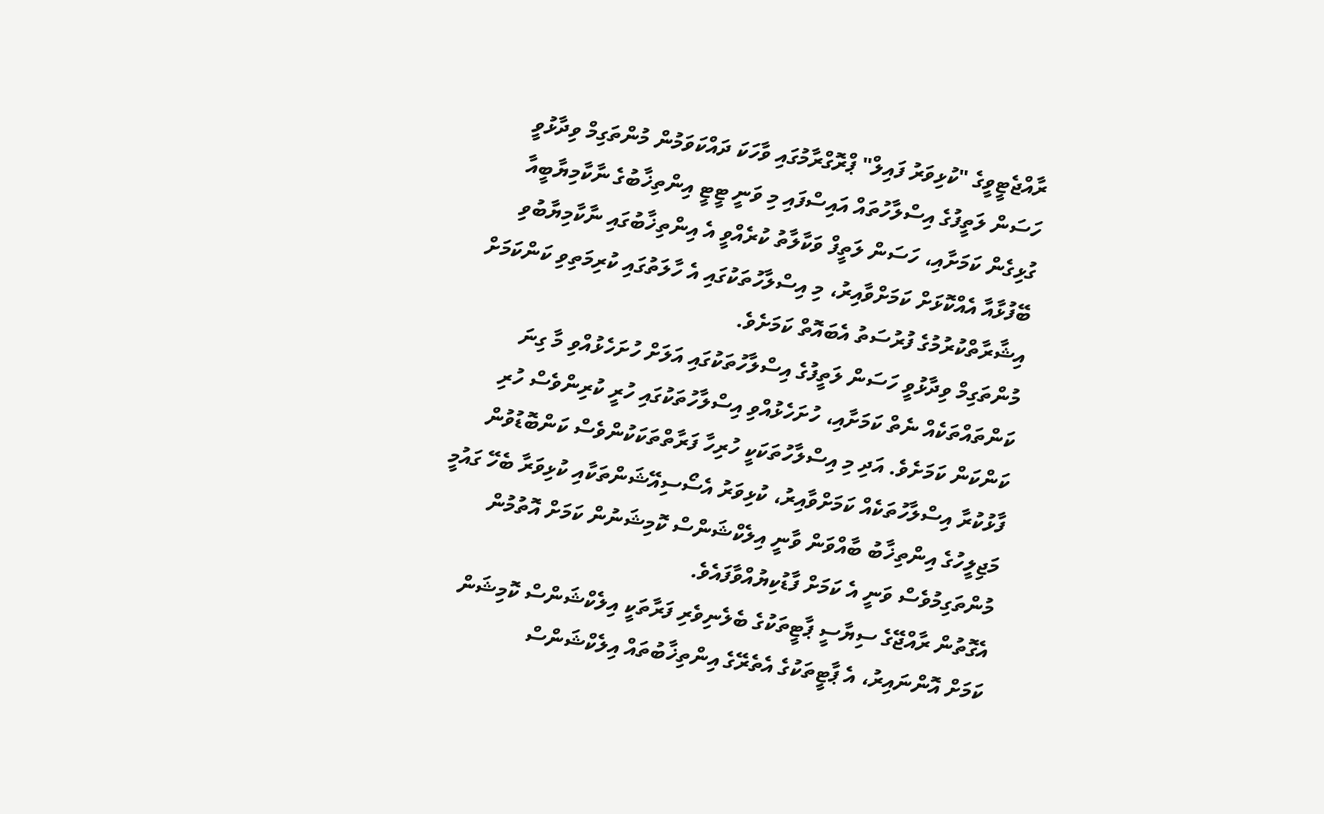ރާއްޖެޓީވީގެ "ކުޅިވަރު ފައިލް" ޕްރޮގްރާމުގައި ވާހަކަ ދައްކަވަމުން މުންތަގިމް ވިދާޅުވީ ހަސަން ލަތީފުގެ އިސްލާހުތައް އައިސްފައި މި ވަނީ ޓީޓީ އިންތިޚާބުގެ ނާކާމިޔާބީއާ ގުޅިގެން ކަމަށާއި، ހަސަން ލަތީފް ވަކާލާތު ކުރެއްވީ އެ އިންތިޚާބުގައި ނާކާމިޔާބުވި ބޭފުޅާއާ އެއްކޮޅަށް ކަމަށްވާއިރު، މި އިސްލާހުތަކުގައި އެ ހާލަތުގައި ކުރިމަތިވި ކަންކަމަށް އިޝާރާތްކުރުމުގެ ފުރުސަތު އެބައޮތް ކަމަށެވެ.
މުންތަގިމް ވިދާޅުވީ ހަސަން ލަތީފުގެ އިސްލާހުތަކުގައި އަލަށް ހުށަހެޅުއްވި މާ ގިނަ ކަންތައްތަކެއް ނެތް ކަމަށާއި، ހުށަހެޅުއްވި އިސްލާހުތަކުގައި ހުރީ ކުރިންވެސް ހުރި ކަންކަން ކަމަށެވެ. އަދި މި އިސްލާހުތަކަކީ ހުރިހާ ފަރާތްތަކަކުންވެސް ކަންބޮޑުވުން ފާޅުކުރާ އިސްލާހުތަކެއް ކަމަށްވާއިރު، ކުޅިވަރު އެސޯސިއޭޝަންތަކާއި ކުޅިވަރާ ބެހޭ ގައުމީ މަޖިލީހުގެ އިންތިޚާބު ބާއްވަން ވާނީ އިލެކްޝަންސް ކޮމިޝަނުން ކަމަށް އޮތުމުން މުންތަގިމުވެސް ވަނީ އެ ކަމަށް ފާޑުކިޔުއްވާފައެވެ.
އެގޮތުން ރާއްޖޭގެ ސިޔާސީ ޕާޓީތަކުގެ ބެލެނިވެރި ފަރާތަކީ އިލެކްޝަންސް ކޮމިޝަން ކަމަށް އޮންނައިރު، އެ ޕާޓީތަކުގެ އެތެރޭގެ އިންތިޚާބުތައް އިލެކްޝަންސް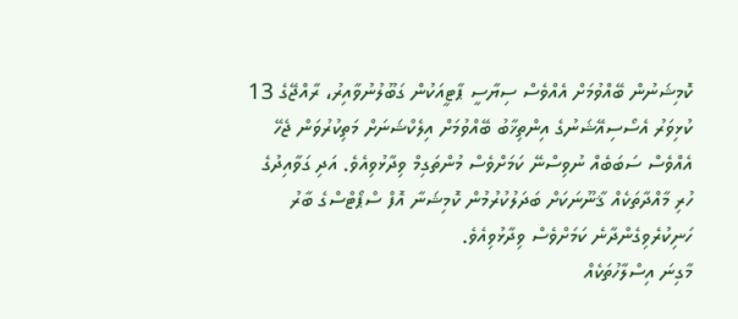ކޮމިޝަނުން ބޭއްވުމަށް އެއްވެސް ސިޔާސީ ޕާޓީއަކުން ގަބޫލުނުވާއިރު، ރާއްޖޭގެ 13 ކުޅިވަރު އެސޯސިއޭޝަނުގެ އިންތިޚާބު ބޭއްވުމަށް އިލެކްޝަނަށް މަތިކުރުވަން ޖެހޭ އެއްވެސް ސަބަބެއް ނުވިސްނޭ ކަމަށްވެސް މުންތަގިމް ވިދާޅުވިއެވެ. އަދި ގަވާއިދުގެ ހުރި މާއްދާތަކެއް ޤާނޫނަކަށް ބަދަލުކުރުމުން ކޮމިޝަނާ އޮފް ސްޕޯޓްސްގެ ބާރު ހަނިކުރެވިގެންދާނެ ކަމަށްވެސް ވިދާޅުވިއެވެ.
މާގިނަ އިސްލާހުތަކެއް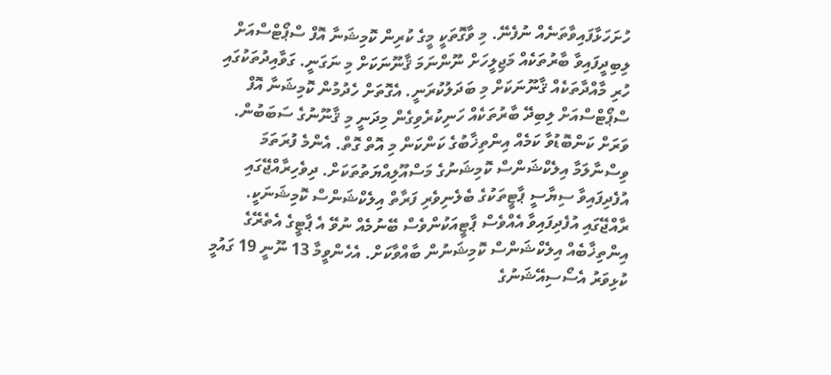ހުށަހަޅާފައިވާތަނެއް ނުފެނޭ. މި ވާގޮތަކީ މީގެ ކުރިން ކޮމިޝަނާ އޮފް ސްޕޯޓްސްއަށް ލިބިދީފައިވާ ބާރުތަކެއް މަޖިލީހަށް ނޫންނަމަ ޤާނޫނަކަށް މި ނަގަނީ. ގަވާއިދުތަކުގައި ހުރި މާއްދާތަކެއް ޤާނޫނަކަށް މި ބަދަލުކުރަނީ. އެގޮތަށް ހެދުމުން ކޮމިޝަނާ އޮފް ސްޕޯޓްސްއަށް ލިބިދޭ ބާރުތަކެއް ހަނިކުރެވިގެން މިދަނީ މި ޤާނޫނުގެ ސަބަބުން. ވަރަށް ކަންބޮޑުވާ ކަމެއް އިންތިޚާބުގެ ކަންކަން މި އޮތް ގޮތް. އެންމެ ފުރަތަމަ ވިސްނާލަމާ އިލެކްޝަންސް ކޮމިޝަނުގެ މަސްއޫލިއްޔަތުތަކަށް. ދިވެހިރާއްޖޭގައި އުފެދިފައިވާ ސިޔާސީ ޕާޓީތަކުގެ ބެލެނިވެރި ފަރާތް އިލެކްޝަންސް ކޮމިޝަނަކީ. ރާއްޖޭގައި އުފެދިފައިވާ އެއްވެސް ޕާޓީއަކުންވެސް ބޭނުމެއް ނުވޭ އެ ޕާޓީގެ އެތެރޭގެ އިންތިޚާބެއް އިލެކްޝަންސް ކޮމިޝަނުން ބާއްވާކަށް. އެހެންވީމާ 13 ނޫނީ 19 ގައުމީ ކުޅިވަރު އެސޯސިއޭޝަނުގެ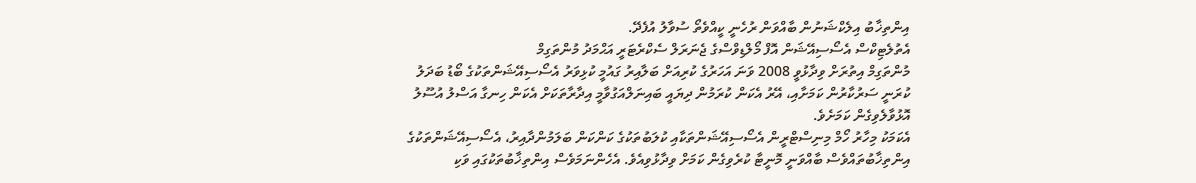އިންތިޚާބު އިލެކްޝަނުން ބާއްވަން ރުހެނީ ކީއްވެތޯ ސުވާލު އުފެދޭ.
އެތުލެޓިކްސް އެސޯސިއޭޝަން އޮފް މޯލްޑިވްސްގެ ޖެނަރަލް ސެކްރެޓަރީ އަޙްމަދު މުންތަގިމް
މުންތަގިމް އިތުރަށް ވިދާޅުވީ 2008 ވަނަ އަހަރުގެ ކުރިއަށް ބަލާއިރު ގައުމީ ކުޅިވަރު އެސޯސިއޭޝަންތަކުގެ ބޯޑު ބަދަލު ކުރަނީ ސަރުކާރުން ކަމަށާއި، އޭރު އެކަން ކުރަމުން ދިޔައީ ބައިނަލްއަގުވާމީ އިދާރާތަކަށް އެކަން ހިނގާ އަސްލު އުސޫލު އޮޅުވާލެވިގެން ކަމަށެވެ.
އެކަމަކު މިހާރު ހޯމް މިނިސްޓްރީން އެސޯސިއޭޝަންތަކާއި ކުލަބުތަކުގެ ކަންކަން ބަލަމުންދާއިރު، އެސޯސިއޭޝަންތަކުގެ އިންތިޚާބުތައްވެސް ބާއްވަނީ މޮނީޓާ ކުރެވިގެން ކަމަށް ވިދާޅުވިއެވެ. އެހެންނަމަވެސް އިންތިޚާބުތަކުގައި ވަކި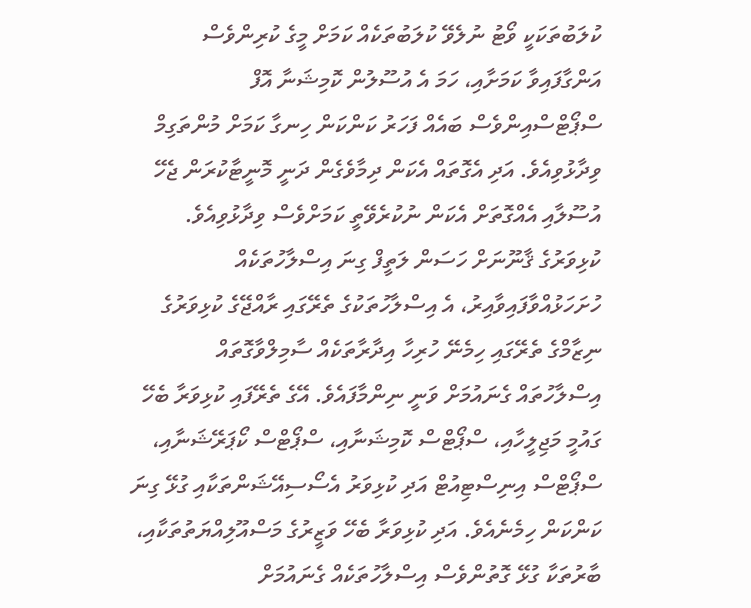ކުލަބުތަކަކީ ވޯޓު ނުލެވޭ ކުލަބުތަކެއް ކަމަށް މީގެ ކުރިންވެސް އަންގާފައިވާ ކަމަށާއި، ހަމަ އެ އުސޫލުން ކޮމިޝަނާ އޮފް ސްޕޯޓްސްއިންވެސް ބައެއް ފަހަރު ކަންކަން ހިނގާ ކަމަށް މުންތަގިމް ވިދާޅުވިއެވެ. އަދި އެގޮތައް އެކަން ދިމާވެގެން ދަނީ މޮނީޓާކުރަން ޖެހޭ އުސޫލާއި އެއްގޮތަށް އެކަން ނުކުރެވޭތީ ކަމަށްވެސް ވިދާޅުވިއެވެ.
ކުޅިވަރުގެ ޤާނޫނަށް ހަސަން ލަތީފް ގިނަ އިސްލާހުތަކެއް ހުށަހަޅުއްވާފައިވާއިރު، އެ އިސްލާހުތަކުގެ ތެރޭގައި ރާއްޖޭގެ ކުޅިވަރުގެ ނިޒާމްގެ ތެރޭގައި ހިމެނޭ ހުރިހާ އިދާރާތަކެއް ސާމިލްވާގޮތައް އިސްލާހުތައް ގެނައުމަށް ވަނީ ނިންމާފައެވެ. އޭގެ ތެރޭފައި ކުޅިވަރާ ބެހޭ ގައުމީ މަޖިލީހާއި، ސްޕޯޓްސް ކޮމިޝަނާއި، ސްޕޯޓްސް ކޯޕަރޭޝަނާއި، ސްޕޯޓްސް އިނިސްޓިއުޓް އަދި ކުޅިވަރު އެސޯސިއޭޝަންތަކާއި ގުޅޭ ގިނަ ކަންކަން ހިމެނެއެވެ. އަދި ކުޅިވަރާ ބެހޭ ވަޒީރުގެ މަސްއޫލިއްޔަތުތަކާއި، ބާރުތަކާ ގުޅޭ ގޮތުންވެސް އިސްލާހުތަކެއް ގެނައުމަށް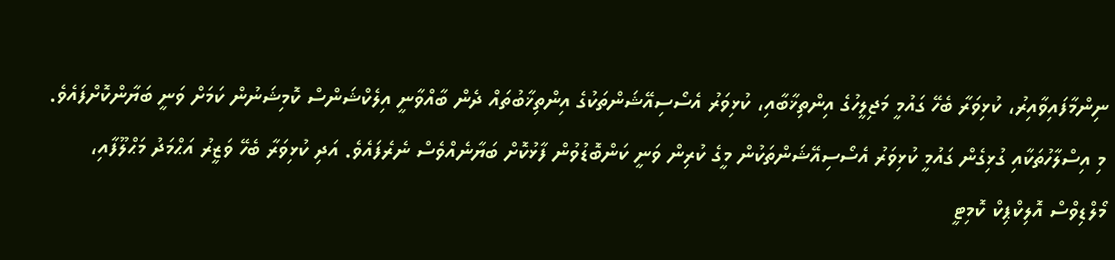ނިންމާފައިވާއިރު، ކުޅިވަރާ ބެހޭ ގައުމީ މަޖިލީހުގެ އިންތިޚާބާއި، ކުޅިވަރު އެސޯސިއޭޝަންތަކުގެ އިންތިޚާބުތައް ދެން ބާއްވާނީ އިލެކްޝަންސް ކޮމިޝަނުން ކަމަށް ވަނީ ބަޔާންކޮށްފައެވެ.
މި އިސްލާހުތަކާއި ގުޅިގެން ގައުމީ ކުޅިވަރު އެސޯސިއޭޝަންތަކުން މީގެ ކުރިން ވަނީ ކަންބޮޑުވުން ފާޅުކޮށް ބަޔާނެއްވެސް ނެރެފައެވެ. އަދި ކުޅިވަރާ ބެހޭ ވަޒީރު އަޙްމަދު މަޙްލޫފާއި، މޯލްޑިވްސް އޮލިކްޕިކް ކޮމިޓީ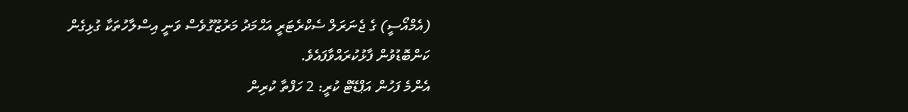(އެމްއޯސީ) ގެ ޖެނަރަލް ސެކްރެޓަރީ އަޙްމަދު މަރުޒޫގުވެސް ވަނީ އިސްލާހުތަކާ ގުޅިގެން ކަންބޮޑުވުން ފާޅުކުރައްވާފައެވެ.
އެންމެ ފަހުން އަޕްޑޭޓް ކުރީ: 2 ހަފްތާ ކުރިން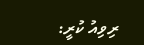ރިވިއު ކުރީ: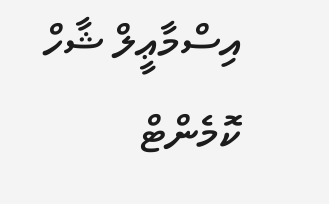އިސްމާޢީލް ޝާހް
ކޮމެންޓް